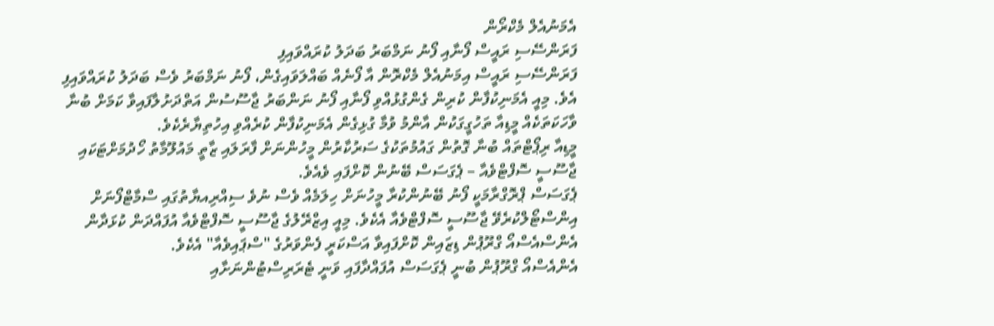އެމަނުއެލް މެކްރޯން
ފަރަންސޭސި ރައީސް ފޯނާއި ފޯނު ނަމްބަރު ބަދަލު ކުރައްވައިފި
ފަރަންސޭސި ރައީސް އިމަނުއެލް މެކްރޮން އާ ފޯނެއް ބައްލަވައިގެން، ފޯނު ނަމްބަރު ވެސް ބަދަލު ކުރައްވައިފި އެވެ. މިއީ އެމަނިކުފާން ކުރިން ގެންގުޅުއްވި ފޯނާއި ފޯނު ނަންބަރު ޖާސޫސުން އަތްދަށުލާފައިވާ ކަމަށް ބުނާ ވާހަކަތަކެއް މީޑިއާ ތަހުގީގަކުން އާންމު ވުމާ ގުޅިގެން އެމަނިކުފާން ކުރެއްވި އިހުތިޔާރެކެވެ.
މީޑިއާ ރިޕޯޓްތައް ބުނާ ގޮތުން ގައުމުތަކުގެ ސަރުކާރުން މީހުންނަށް ފާރަލައި ޒާތީ މައުލޫމާތު ހޯދުމަށްޓަކައި ޖާސޫސީ ސޮފްޓްވެއާ – ޕެގަސަސް ބޭނުން ކޮށްފައި ވެއެވެ.
ޕެގަސަސް ޕްރޮގްރާމަކީ ފޯނު ބޭނުންކުރާ މީހުނަށް ހިލަމެއް ވެސް ނުވެ ސިއްރިއޔާތުގައި ސްމާޓްފޯނަށް އިންސްޓޯލްކުރެވޭ ޖާސޫސީ ސޮފްޓްވެއާ އެކެވެ. މިއީ އިޒްރޭލުގެ ޖާސޫސީ ސޮފްޓްވެއާ އުފައްދަން ކުޅަދާން އެންސްއެސްއޯ ގްރޫޕުން ޑިޒައިން ކޮށްފައިވާ އަސްކަރީ ފެންވަރުގެ "ސްޕައިވެއާ" އެކެވެ.
އެންއެސްއޯ ގްރޫޕުން ބުނީ ޕެގަސަސް އުފައްދާފައި ވަނީ ޓެރަރިސްޓުންނަށާއި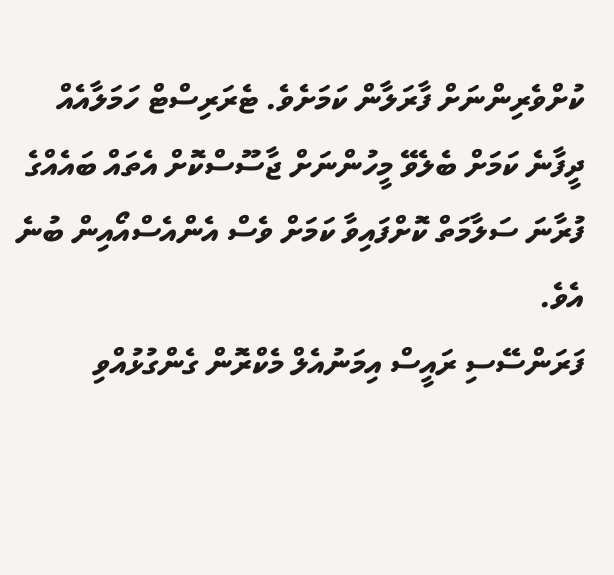ކުށްވެރިންނަށް ފާރަލާން ކަމަށެވެ. ޓެރަރިސްޓް ހަމަލާއެއް ދީފާނެ ކަމަށް ބެލެވޭ މީހުންނަށް ޖާސޫސްކޮށް އެތައް ބައެއްގެ ފުރާނަ ސަލާމަތް ކޮށްފައިވާ ކަމަށް ވެސް އެންއެސްއޯއިން ބުނެ އެވެ.
ފަރަންސޭސި ރައީސް އިމަނުއެލް މެކްރޮން ގެންގުޅުއްވި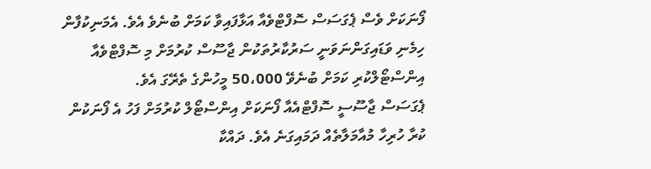ފޯނަކަށް ވެސް ޕެގަސަސް ސޮފްޓްވެއާ އަޅާފައިވާ ކަމަށް ބުނެވެ އެވެ. އެމަނިކުފާން ހިމެނި ވަޑައިގަންނަވަނީ ސަރުކާރުތަކުން ޖާސޫސް ކުރުމަށް މި ސޮފްޓްވެއާ އިންސްޓޯލްކުރި ކަމަށް ބުނެވޭ 50،000 މީހުންގެ ތެރޭގަ އެވެ.
ޕެގަސަސް ޖާސޫސީ ސޮފްޓްއެއާ ފޯނަކަށް އިންސްޓޯލް ކުރުމަށް ފަހު އެ ފޯނަކުން ކުރާ ހުރިހާ މުއާމަލާތެއް ދަމައިގަނެ އެވެ. ދައްކާ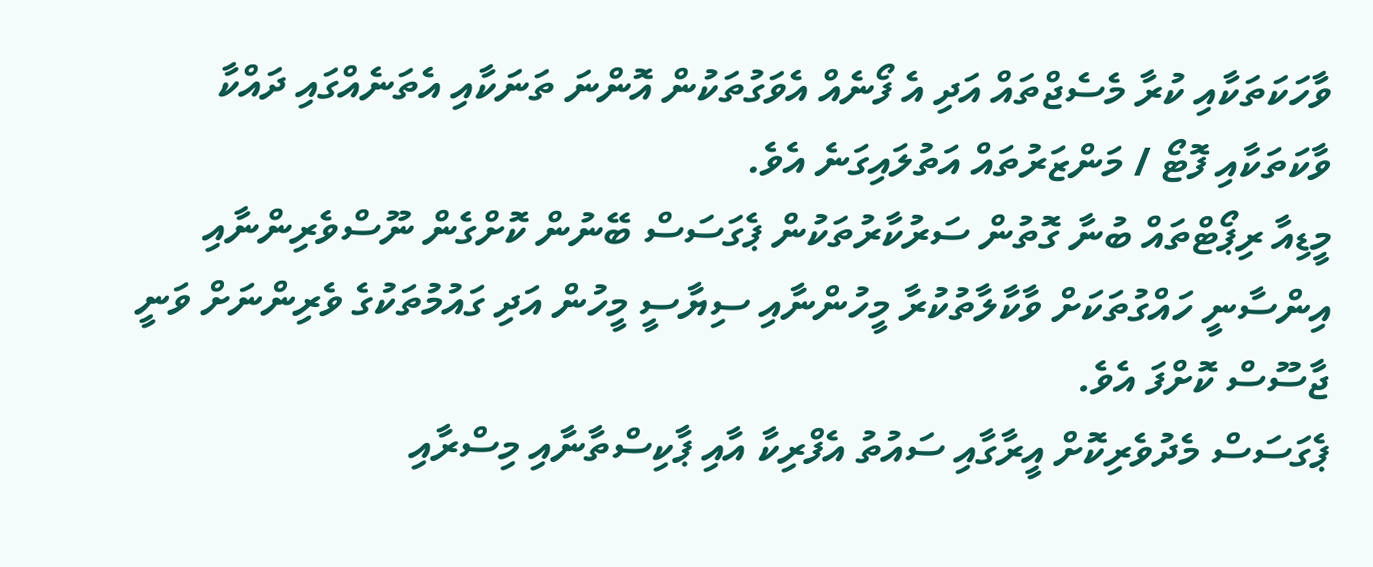ވާހަކަތަކާއި ކުރާ މެސެޖްތައް އަދި އެ ފޯނެއް އެވަގުތަކުން އޮންނަ ތަނަކާއި އެތަނެއްގައި ދައްކާ ވާކަތަކާއި ފޮޓޯ / މަންޒަރުތައް އަތުލައިގަނެ އެވެ.
މީޑިއާ ރިޕޯޓްތައް ބުނާ ގޮތުން ސަރުކާރުތަކުން ޕެގަސަސް ބޭނުން ކޮށްގެން ނޫސްވެރިންނާއި އިންސާނީ ހައްގުތަކަށް ވާކާލާތުކުރާ މީހުންނާއި ސިޔާސީ މީހުން އަދި ގައުމުތަކުގެ ވެރިންނަށް ވަނީ ޖާސޫސް ކޮށްފަ އެވެ.
ޕެގަސަސް މެދުވެރިކޮށް އީރާގާއި ސައުތު އެފްރިކާ އާއި ޕާކިސްތާނާއި މިސްރާއި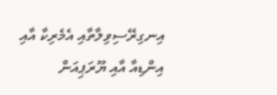އިނގިރޭސިވިލާތާއި އެމެރިކާ އާއި އިންޑިއާ އާއި ޔޫރަޕިއަން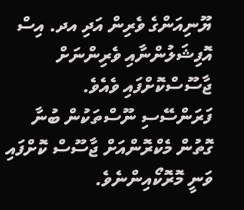ޔޫނިއަންގެ ވެރިން އަދި އދ. އިސް އޮފިޝަލުންނާއި ވެރިންނަށް ޖާސޫސްކޮށްފައި ވެއެވެ.
ފަރަންސޭސި ނޫސްތަކުން ބުނާ ގޮތުން މެކްރޮންއަށް ޖާސޫސް ކޮށްފައި ވަނީ މޮރޮކޯއިންނެވެ.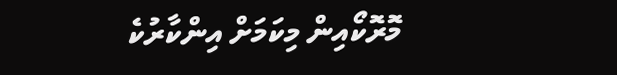މޮރޮކޯއިން މިކަމަށް އިންކާރުކެ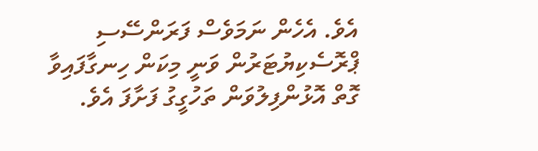އެވެ. އެހެން ނަމަވެސް ފަރަންސޭސި ޕްރޮސެކިޔުޓަރުން ވަނީ މިކަން ހިނގާފައިވާ ގޮތް އޮޅުންފިލުވަން ތަހުގީގު ފަށާފަ އެވެ.